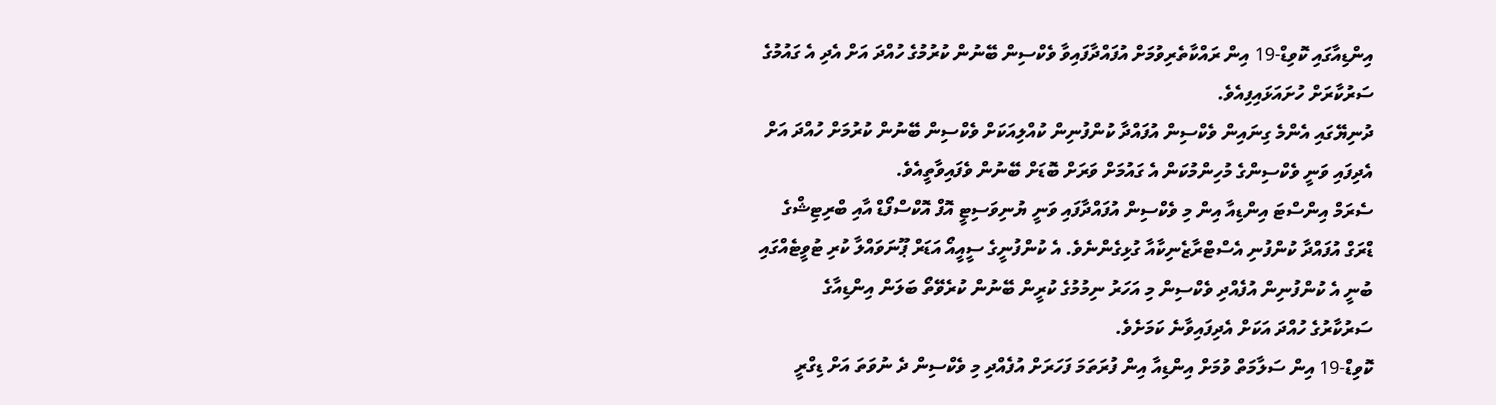އިންޑިއާގައި ކޮވިޑް-19 އިން ރައްކާތެރިވުމަށް އުފައްދާފައިވާ ވެކްސިން ބޭނުން ކުރުމުގެ ހުއްދަ އަށް އެދި އެ ގައުމުގެ ސަރުކާރަށް ހުށައަޅައިފިއެވެ.
ދުނިޔޭގައި އެންމެ ގިނައިން ވެކްސިން އުފައްދާ ކުންފުނިން ކުއްލިއަކަށް ވެކްސިން ބޭނުން ކުރުމަށް ހުއްދަ އަށް އެދިފައި ވަނީ ވެކްސިންގެ މުހިންމުކަން އެ ގައުމަށް ވަރަށް ބޮޑަށް ބޭނުން ވެފައިވާތީއެވެ.
ސެރަމް އިންސްޓަ އިންޑިއާ އިން މި ވެކްސިން އުފައްދާފައި ވަނީ ޔުނިވަސިޓީ އޮފް އޮކްސްފޯޑް އާއި ބްރިޓިޝްގެ ޑްރަގް އުފައްދާ ކުންފުނި އެސްޓްރާޒެނިކާއާ ގުޅިގެންނެވެ. އެ ކުންފުނީގެ ސީއީއޯ އަޑަރް ޕޫނަވައްލާ ކުރި ޓުވީޓެއްގައި ބުނީ އެ ކުންފުނިން އުފެއްދި ވެކްސިން މި އަހަރު ނިމުމުގެ ކުރީން ބޭނުން ކުރެވޭތޯ ބަލަން އިންޑިއާގެ ސަރުކާރުގެ ހުއްދަ އަކަށް އެދިފައިވާނެ ކަމަށެވެ.
ކޮވިޑް-19 އިން ސަލާމަތް ވުމަށް އިންޑިއާ އިން ފުރަތަމަ ފަހަރަށް އުފެއްދި މި ވެކްސިން ދެ ނުވަތަ އަށް ޑިގްރީ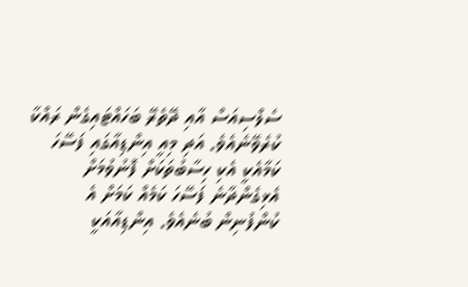ސެލްސިއަސް އާއި ދޭތެރޭ ބަހައްޓައިގެން ރައްކާ ކުރެވޭނެއެވެ. އަދި މިއީ އިންޑިއާގައި ފަސޭހަ ކަމާއެކީ އެކި ހިސާބުތަކަށް ފޮނުވުމަށް އެޅިގެންދާނެ ފަސޭހަ ކަމެއް ކަމަށް އެ ކުންފުނިން ބުނެއެވެ. އިންޑިއާއަކީ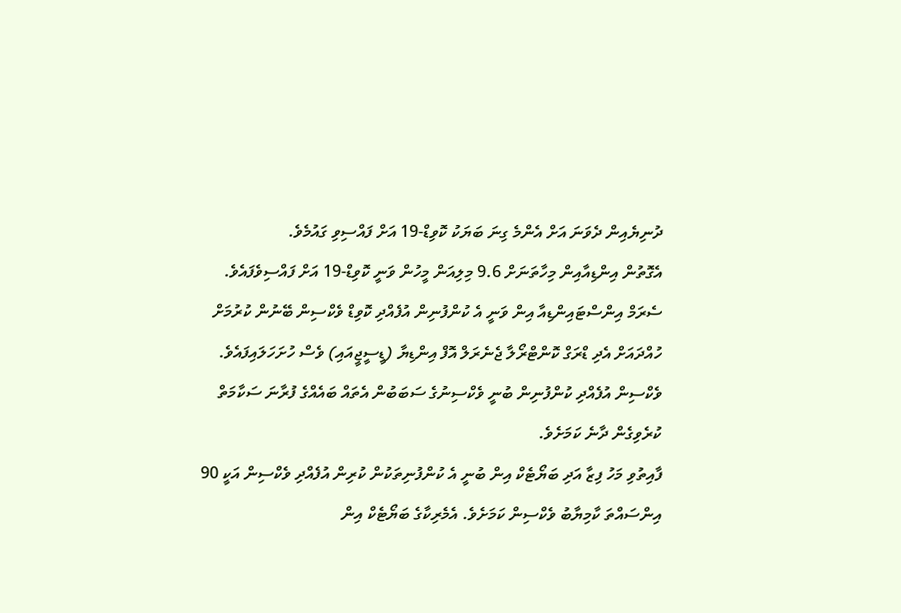ދުނިޔެއިން ދެވަނަ އަށް އެންމެ ގިނަ ބަޔަކު ކޮވިޑް-19 އަށް ފައްސިވި ގައުމެވެ.
އެގޮތުން އިންޑިއާއިން މިހާތަނަށް 9.6 މިލިއަން މީހުން ވަނީ ކޮވިޑް-19 އަށް ފައްސިވެފައެވެ.
ސެރަމް އިންސްޓައިންޑިއާ އިން ވަނީ އެ ކުންފުނިން އުފެއްދި ކޮވިޑް ވެކްސިން ބޭނުން ކުރުމަށް ހުއްދައަށް އެދި ޑްރަގް ކޮންޓްރޯލާ ޖެނެރަލް އޮފް އިންޑިޔާ (ޑީސީޖީއައި) ވެސް ހުށަހަލައިފައެވެ. ވެކްސިން އުފެއްދި ކުންފުނިން ބުނީ ވެކްސިނުގެ ސަބަބުން އެތައް ބައެއްގެ ފުރާނަ ސަކާމަތް ކުރެވިގެން ދާނެ ކަމަށެވެ.
ފާއިތުވި މަހު ފިޒާ އަދި ބަޔޯޓެކް އިން ބުނީ އެ ކުންފުނިތަކުން ކުރިން އުފެއްދި ވެކްސިން އަކީ 90 އިންސައްތަ ކާމިޔާބު ވެކްސިން ކަމަށެވެ. އެމެރިކާގެ ބަޔޯޓެކް އިން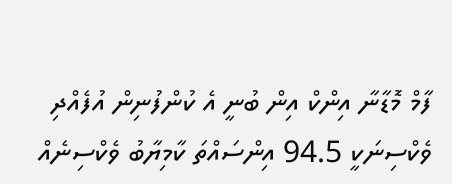ފާމް މޮޑާނާ އިންކް އިން ބުނީ އެ ކުންފުނިން އުފެއްދި ވެކްސިނަކީ 94.5 އިންސައްތަ ކާމިޔާބު ވެކްސިނެއް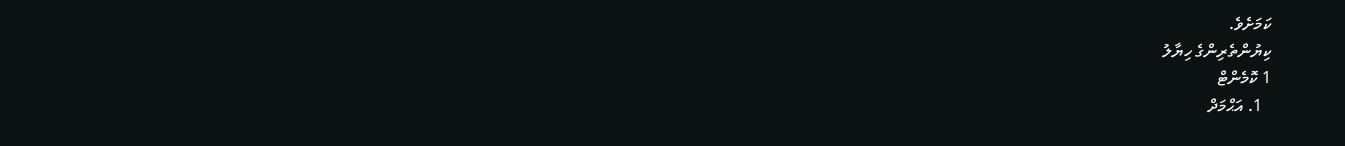ކަމަށެވެ.
ކިޔުންތެރިންގެ ހިޔާލު
1 ކޮމެންޓް
  1. އަޙްމަދް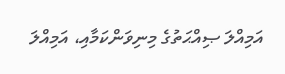އަމިއްލަ ޞިއްޙަތުގެ މިނިވަންކަމާއި، އަމިއްލަ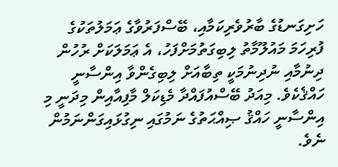ހަށިގަނޑުގެ ބާރުވެރިކަމާއި، ބޭސްފަރުވާގެ ޢަމަލުތަކުގެ ފުރިހަމަ މައުލޫމާތު ލިބިގަތުމަށްފަހު، އެ ޢަމަލަކަށް ރުހުން ދިނުމާއި ނުދިނުމަކީ ތިބާއަށް ލިބިގެންވާ އިންސާނީ ހައްޤެކެވެ. މިއަދު ބޭސްއުފައްދާ މެޑިކަލް މާފިއާއިން މިދަނީ މި އިންސާނީ ހައްޤު ޞިއްޙަތުގެ ނަމުގައި ނިގުޅައިގަންނަމުން ނެވެ.